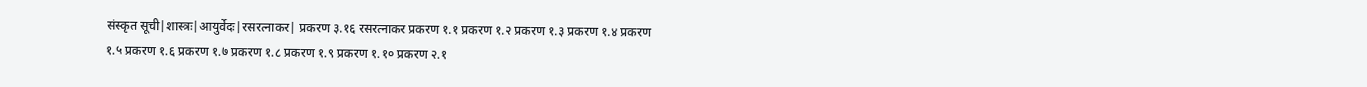संस्कृत सूची|शास्त्रः|आयुर्वेदः|रसरत्नाकर| प्रकरण ३.१६ रसरत्नाकर प्रकरण १.१ प्रकरण १.२ प्रकरण १.३ प्रकरण १.४ प्रकरण १.५ प्रकरण १.६ प्रकरण १.७ प्रकरण १.८ प्रकरण १.९ प्रकरण १.१० प्रकरण २.१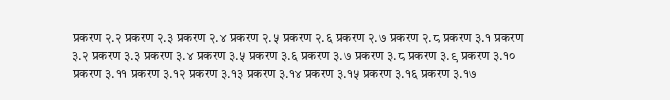प्रकरण २.२ प्रकरण २.३ प्रकरण २.४ प्रकरण २.५ प्रकरण २.६ प्रकरण २.७ प्रकरण २.८ प्रकरण ३.१ प्रकरण ३.२ प्रकरण ३.३ प्रकरण ३.४ प्रकरण ३.५ प्रकरण ३.६ प्रकरण ३.७ प्रकरण ३.८ प्रकरण ३.९ प्रकरण ३.१० प्रकरण ३.११ प्रकरण ३.१२ प्रकरण ३.१३ प्रकरण ३.१४ प्रकरण ३.१५ प्रकरण ३.१६ प्रकरण ३.१७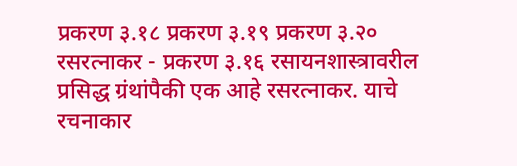प्रकरण ३.१८ प्रकरण ३.१९ प्रकरण ३.२० रसरत्नाकर - प्रकरण ३.१६ रसायनशास्त्रावरील प्रसिद्ध ग्रंथांपैकी एक आहे रसरत्नाकर. याचे रचनाकार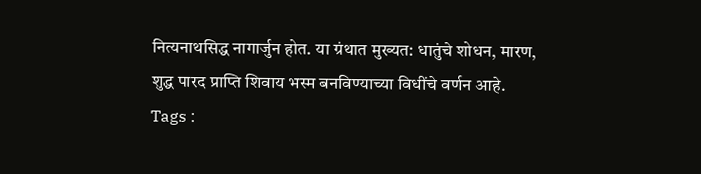नित्यनाथसिद्ध नागार्जुन होत. या ग्रंथात मुख्यत: धातुंचे शोधन, मारण, शुद्ध पारद प्राप्ति शिवाय भस्म बनविण्याच्या विधींचे वर्णन आहे. Tags :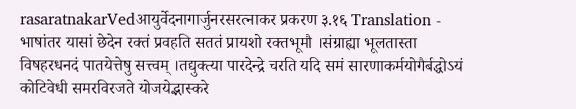rasaratnakarVedआयुर्वेदनागार्जुनरसरत्नाकर प्रकरण ३.१६ Translation - भाषांतर यासां छेदेन रक्तं प्रवहति सततं प्रायशो रक्तभूमौ ।संग्राह्या भूलतास्ता विषहरधनदं पातयेत्तेषु सत्त्वम् ।तद्युक्त्या पारदेन्द्रे चरति यदि समं सारणाकर्मयोगैर्बद्धोऽयं कोटिवेधी समरविरजते योजयेद्भास्करे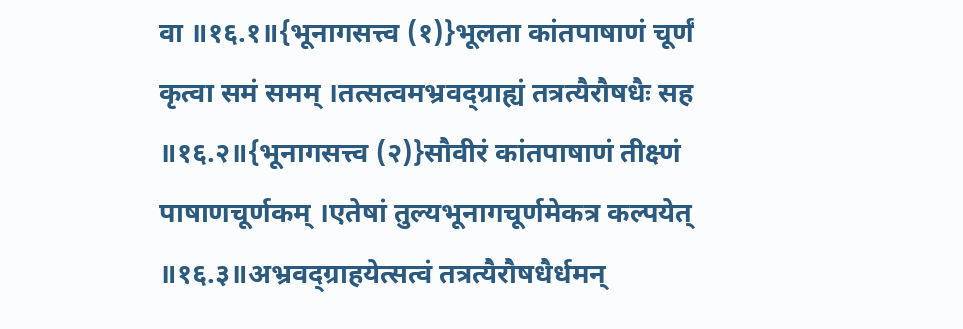वा ॥१६.१॥{भूनागसत्त्व (१)}भूलता कांतपाषाणं चूर्णं कृत्वा समं समम् ।तत्सत्वमभ्रवद्ग्राह्यं तत्रत्यैरौषधैः सह ॥१६.२॥{भूनागसत्त्व (२)}सौवीरं कांतपाषाणं तीक्ष्णं पाषाणचूर्णकम् ।एतेषां तुल्यभूनागचूर्णमेकत्र कल्पयेत् ॥१६.३॥अभ्रवद्ग्राहयेत्सत्वं तत्रत्यैरौषधैर्धमन्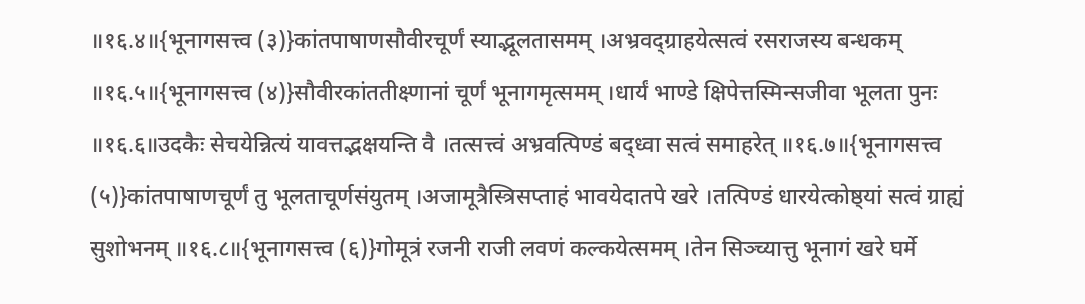॥१६.४॥{भूनागसत्त्व (३)}कांतपाषाणसौवीरचूर्णं स्याद्भूलतासमम् ।अभ्रवद्ग्राहयेत्सत्वं रसराजस्य बन्धकम् ॥१६.५॥{भूनागसत्त्व (४)}सौवीरकांततीक्ष्णानां चूर्णं भूनागमृत्समम् ।धार्यं भाण्डे क्षिपेत्तस्मिन्सजीवा भूलता पुनः ॥१६.६॥उदकैः सेचयेन्नित्यं यावत्तद्भक्षयन्ति वै ।तत्सत्त्वं अभ्रवत्पिण्डं बद्ध्वा सत्वं समाहरेत् ॥१६.७॥{भूनागसत्त्व (५)}कांतपाषाणचूर्णं तु भूलताचूर्णसंयुतम् ।अजामूत्रैस्त्रिसप्ताहं भावयेदातपे खरे ।तत्पिण्डं धारयेत्कोष्ठ्यां सत्वं ग्राह्यं सुशोभनम् ॥१६.८॥{भूनागसत्त्व (६)}गोमूत्रं रजनी राजी लवणं कल्कयेत्समम् ।तेन सिञ्च्यात्तु भूनागं खरे घर्मे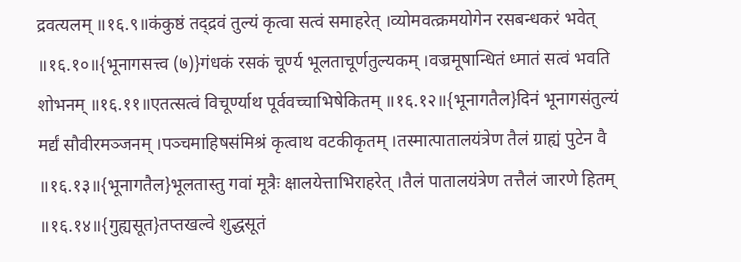द्रवत्यलम् ॥१६.९॥कंकुष्ठं तद्द्रवं तुल्यं कृत्वा सत्वं समाहरेत् ।व्योमवत्क्रमयोगेन रसबन्धकरं भवेत् ॥१६.१०॥{भूनागसत्त्व (७)}गंधकं रसकं चूर्ण्य भूलताचूर्णतुल्यकम् ।वज्रमूषान्धितं ध्मातं सत्वं भवति शोभनम् ॥१६.११॥एतत्सत्वं विचूर्ण्याथ पूर्ववच्चाभिषेकितम् ॥१६.१२॥{भूनागतैल}दिनं भूनागसंतुल्यं मर्द्यं सौवीरमञ्जनम् ।पञ्चमाहिषसंमिश्रं कृत्वाथ वटकीकृतम् ।तस्मात्पातालयंत्रेण तैलं ग्राह्यं पुटेन वै ॥१६.१३॥{भूनागतैल}भूलतास्तु गवां मूत्रैः क्षालयेत्ताभिराहरेत् ।तैलं पातालयंत्रेण तत्तैलं जारणे हितम् ॥१६.१४॥{गुह्यसूत}तप्तखल्वे शुद्धसूतं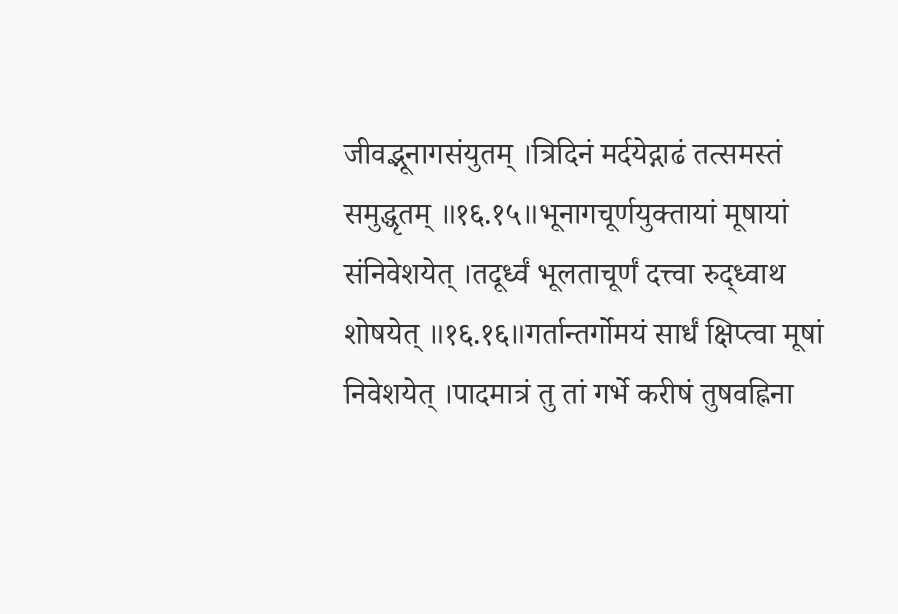जीवद्भूनागसंयुतम् ।त्रिदिनं मर्दयेद्गाढं तत्समस्तं समुद्धृतम् ॥१६.१५॥भूनागचूर्णयुक्तायां मूषायां संनिवेशयेत् ।तदूर्ध्वं भूलताचूर्णं दत्त्वा रुद्ध्वाथ शोषयेत् ॥१६.१६॥गर्तान्तर्गोमयं सार्धं क्षिप्त्वा मूषां निवेशयेत् ।पादमात्रं तु तां गर्भे करीषं तुषवह्निना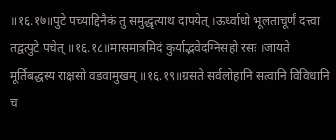॥१६.१७॥पुटे पच्याद्दिनैकं तु समुद्धृत्याथ दापयेत् ।ऊर्ध्वाधो भूलताचूर्णं दत्त्वा तद्वत्पुटे पचेत् ॥१६.१८॥मासमात्रमिदं कुर्याद्भवेदग्निसहो रसः ।जायते मूर्तिबद्धस्य राक्षसो वडवामुखम् ॥१६.१९॥ग्रसते सर्वलोहानि सत्वानि विविधानि च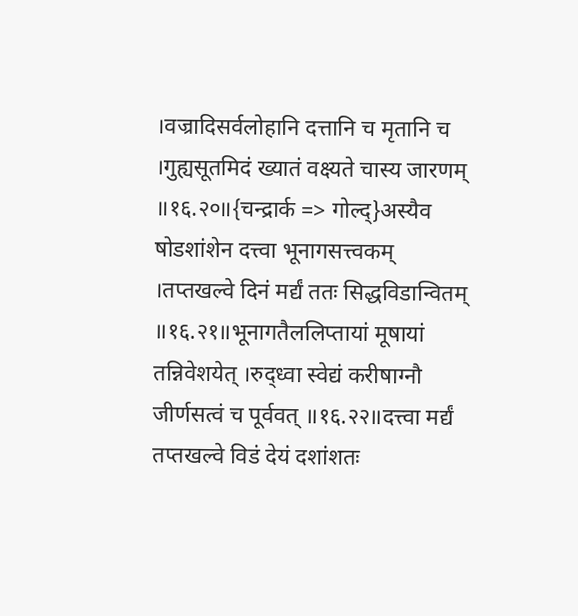।वज्रादिसर्वलोहानि दत्तानि च मृतानि च ।गुह्यसूतमिदं ख्यातं वक्ष्यते चास्य जारणम् ॥१६.२०॥{चन्द्रार्क => गोल्द्}अस्यैव षोडशांशेन दत्त्वा भूनागसत्त्वकम् ।तप्तखल्वे दिनं मर्द्यं ततः सिद्धविडान्वितम् ॥१६.२१॥भूनागतैललिप्तायां मूषायां तन्निवेशयेत् ।रुद्ध्वा स्वेद्यं करीषाग्नौ जीर्णसत्वं च पूर्ववत् ॥१६.२२॥दत्त्वा मर्द्यं तप्तखल्वे विडं देयं दशांशतः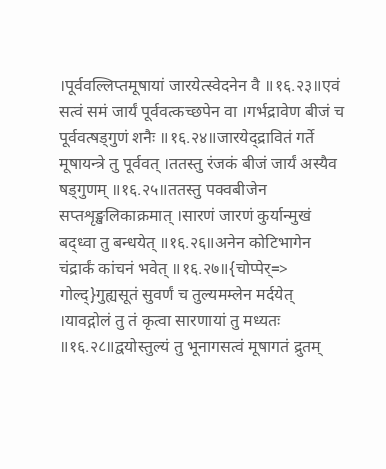।पूर्ववल्लिप्तमूषायां जारयेत्स्वेदनेन वै ॥१६.२३॥एवं सत्वं समं जार्यं पूर्ववत्कच्छपेन वा ।गर्भद्रावेण बीजं च पूर्ववत्षड्गुणं शनैः ॥१६.२४॥जारयेद्द्रावितं गर्ते मूषायन्त्रे तु पूर्ववत् ।ततस्तु रंजकं बीजं जार्यं अस्यैव षड्गुणम् ॥१६.२५॥ततस्तु पक्वबीजेन सप्तशृङ्खलिकाक्रमात् ।सारणं जारणं कुर्यान्मुखं बद्ध्वा तु बन्धयेत् ॥१६.२६॥अनेन कोटिभागेन चंद्रार्कं कांचनं भवेत् ॥१६.२७॥{चोप्पेर्=> गोल्द्}गुह्यसूतं सुवर्णं च तुल्यमम्लेन मर्दयेत् ।यावद्गोलं तु तं कृत्वा सारणायां तु मध्यतः ॥१६.२८॥द्वयोस्तुल्यं तु भूनागसत्वं मूषागतं द्रुतम्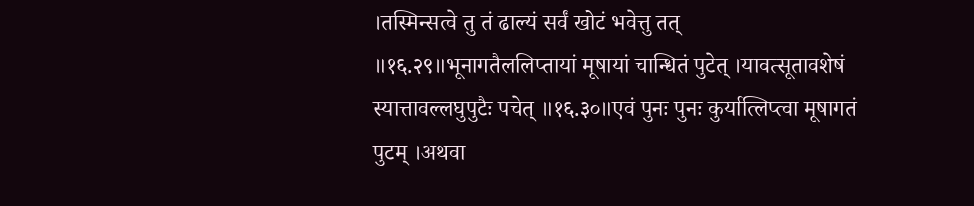।तस्मिन्सत्वे तु तं ढाल्यं सर्वं खोटं भवेत्तु तत् ॥१६.२९॥भूनागतैललिप्तायां मूषायां चान्धितं पुटेत् ।यावत्सूतावशेषं स्यात्तावल्लघुपुटैः पचेत् ॥१६.३०॥एवं पुनः पुनः कुर्यात्लिप्त्वा मूषागतं पुटम् ।अथवा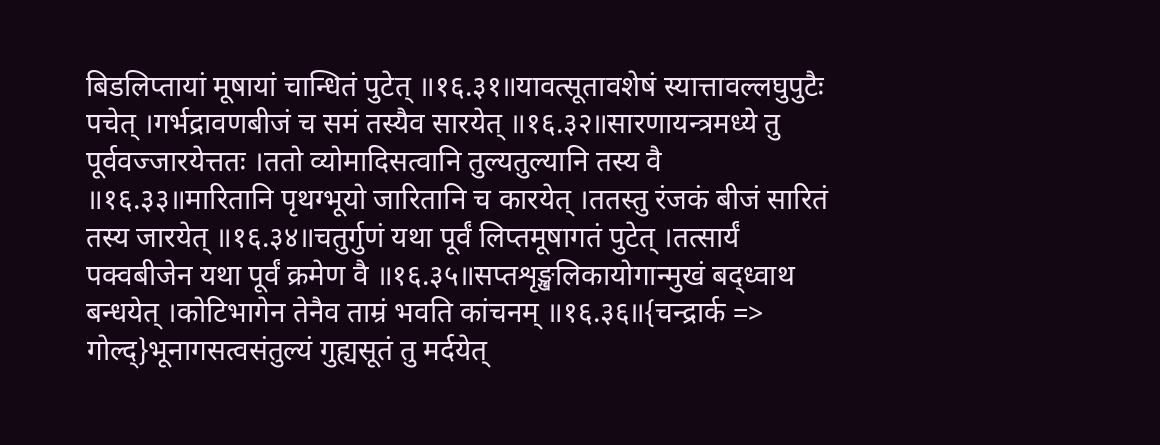बिडलिप्तायां मूषायां चान्धितं पुटेत् ॥१६.३१॥यावत्सूतावशेषं स्यात्तावल्लघुपुटैः पचेत् ।गर्भद्रावणबीजं च समं तस्यैव सारयेत् ॥१६.३२॥सारणायन्त्रमध्ये तु पूर्ववज्जारयेत्ततः ।ततो व्योमादिसत्वानि तुल्यतुल्यानि तस्य वै ॥१६.३३॥मारितानि पृथग्भूयो जारितानि च कारयेत् ।ततस्तु रंजकं बीजं सारितं तस्य जारयेत् ॥१६.३४॥चतुर्गुणं यथा पूर्वं लिप्तमूषागतं पुटेत् ।तत्सार्यं पक्वबीजेन यथा पूर्वं क्रमेण वै ॥१६.३५॥सप्तशृङ्खलिकायोगान्मुखं बद्ध्वाथ बन्धयेत् ।कोटिभागेन तेनैव ताम्रं भवति कांचनम् ॥१६.३६॥{चन्द्रार्क => गोल्द्}भूनागसत्वसंतुल्यं गुह्यसूतं तु मर्दयेत्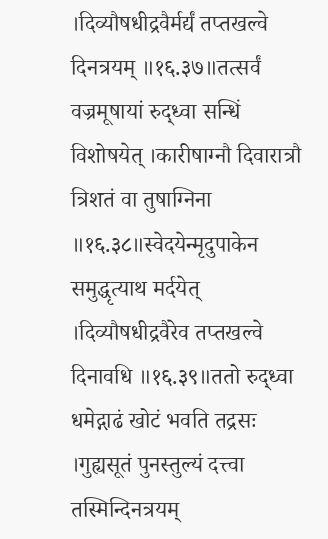।दिव्यौषधीद्रवैर्मर्द्यं तप्तखल्वे दिनत्रयम् ॥१६.३७॥तत्सर्वं वज्रमूषायां रुद्ध्वा सन्धिं विशोषयेत् ।कारीषाग्नौ दिवारात्रौ त्रिशतं वा तुषाग्निना ॥१६.३८॥स्वेदयेन्मृदुपाकेन समुद्धृत्याथ मर्दयेत् ।दिव्यौषधीद्रवैरेव तप्तखल्वे दिनावधि ॥१६.३९॥ततो रुद्ध्वा धमेद्गाढं खोटं भवति तद्रसः ।गुह्यसूतं पुनस्तुल्यं दत्त्वा तस्मिन्दिनत्रयम्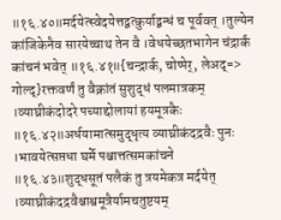॥१६.४०॥मर्दयेत्स्वेदयेत्तद्वत्कुर्याद्बन्धं च पूर्ववत् ।तुल्येन कांजिकेनैव सारयेच्चाथ तेन वै ।वेधयेच्छतभागेन चंद्रार्कं कांचनं भवेत् ॥१६.४१॥{चन्द्रार्क, चोप्पेर्, लेअद्=> गोल्द्}रक्तवर्णं तु वैक्रांतं सुशुद्धं पलमात्रकम् ।व्याघ्रीकंदोदरे पच्याद्दोलायां हयमूत्रकैः ॥१६.४२॥अर्धयामात्समुद्धृत्य व्याघ्रीकंदद्रवैः पुनः ।भावयेत्सप्तधा घर्मे पश्चात्तत्समकांचने ॥१६.४३॥शुद्धसूतं पलैकं तु त्रयमेकत्र मर्दयेत् ।व्याघ्रीकंदद्रवैश्चाश्वमूत्रैर्यामचतुष्टयम्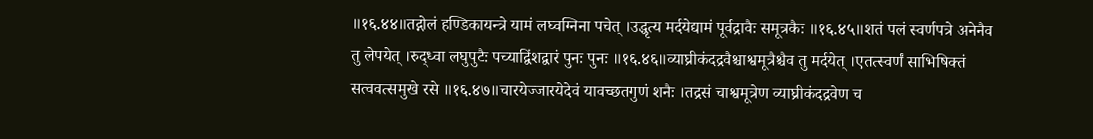॥१६.४४॥तद्गोलं हण्डिकायन्त्रे यामं लघ्वग्निना पचेत् ।उद्धृत्य मर्दयेद्यामं पूर्वद्रावैः समूत्रकैः ॥१६.४५॥शतं पलं स्वर्णपत्रे अनेनैव तु लेपयेत् ।रुद्ध्वा लघुपुटैः पच्याद्विंशद्वारं पुनः पुनः ॥१६.४६॥व्याघ्रीकंदद्रवैश्चाश्वमूत्रैश्चैव तु मर्दयेत् ।एतत्स्वर्णं साभिषिक्तं सत्ववत्समुखे रसे ॥१६.४७॥चारयेज्जारयेदेवं यावच्छतगुणं शनैः ।तद्रसं चाश्वमूत्रेण व्याघ्रीकंदद्रवेण च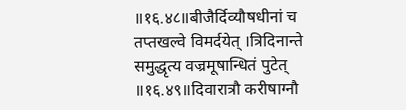॥१६.४८॥बीजैर्दिव्यौषधीनां च तप्तखल्वे विमर्दयेत् ।त्रिदिनान्ते समुद्धृत्य वज्रमूषान्धितं पुटेत् ॥१६.४९॥दिवारात्रौ करीषाग्नौ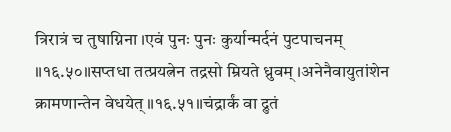त्रिरात्रं च तुषाग्निना ।एवं पुनः पुनः कुर्यान्मर्दनं पुटपाचनम् ॥१६.५०॥सप्तधा तत्प्रयत्नेन तद्रसो म्रियते ध्रुवम् ।अनेनैवायुतांशेन क्रामणान्तेन वेधयेत् ॥१६.५१॥चंद्रार्कं वा द्रुतं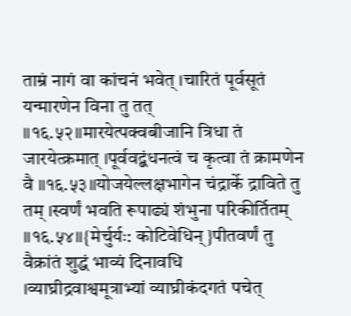ताम्रं नागं वा कांचनं भवेत् ।चारितं पूर्वसूतं यन्मारणेन विना तु तत् ॥१६.५२॥मारयेत्पक्वबीजानि त्रिधा तं जारयेत्क्रमात् ।पूर्ववद्बंधनत्वं च कृत्वा तं क्रामणेन वै ॥१६.५३॥योजयेल्लक्षभागेन चंद्रार्के द्राविते तु तम् ।स्वर्णं भवति रूपाढ्यं शंभुना परिकीर्तितम् ॥१६.५४॥{मेर्चुर्यः: कोटिवेधिन्}पीतवर्णं तु वैक्रांतं शुद्धं भाव्यं दिनावधि ।व्याघ्रीद्रवाश्वमूत्राभ्यां व्याघ्रीकंदगतं पचेत्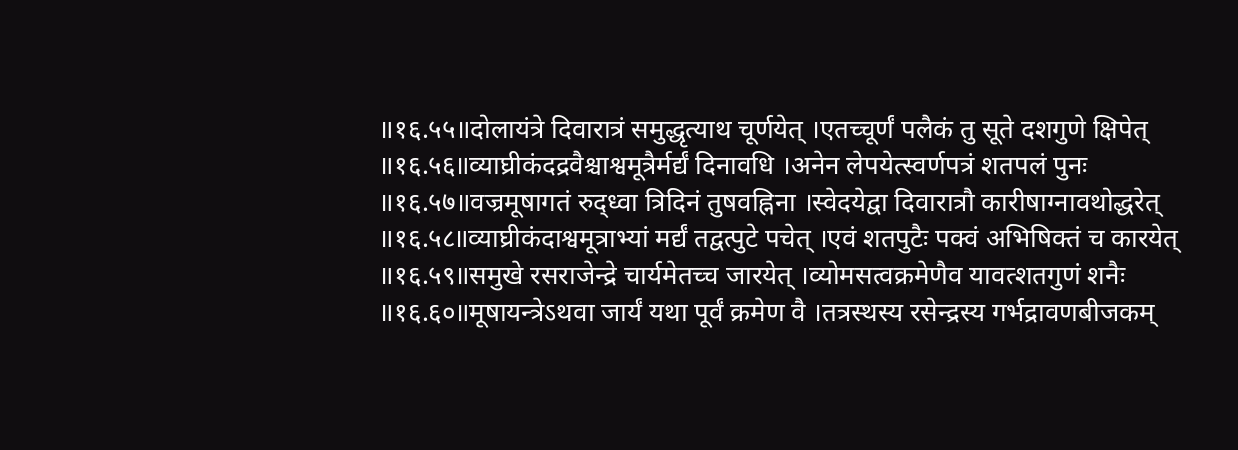॥१६.५५॥दोलायंत्रे दिवारात्रं समुद्धृत्याथ चूर्णयेत् ।एतच्चूर्णं पलैकं तु सूते दशगुणे क्षिपेत् ॥१६.५६॥व्याघ्रीकंदद्रवैश्चाश्वमूत्रैर्मर्द्यं दिनावधि ।अनेन लेपयेत्स्वर्णपत्रं शतपलं पुनः ॥१६.५७॥वज्रमूषागतं रुद्ध्वा त्रिदिनं तुषवह्निना ।स्वेदयेद्वा दिवारात्रौ कारीषाग्नावथोद्धरेत् ॥१६.५८॥व्याघ्रीकंदाश्वमूत्राभ्यां मर्द्यं तद्वत्पुटे पचेत् ।एवं शतपुटैः पक्वं अभिषिक्तं च कारयेत् ॥१६.५९॥समुखे रसराजेन्द्रे चार्यमेतच्च जारयेत् ।व्योमसत्वक्रमेणैव यावत्शतगुणं शनैः ॥१६.६०॥मूषायन्त्रेऽथवा जार्यं यथा पूर्वं क्रमेण वै ।तत्रस्थस्य रसेन्द्रस्य गर्भद्रावणबीजकम्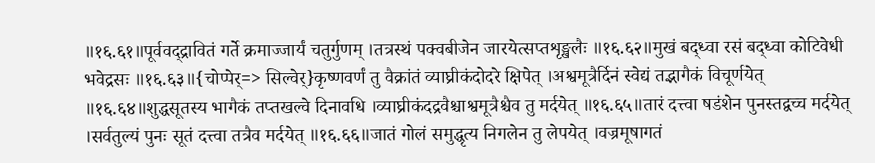॥१६.६१॥पूर्ववद्द्रावितं गर्ते क्रमाज्जार्यं चतुर्गुणम् ।तत्रस्थं पक्वबीजेन जारयेत्सप्तशृङ्खलैः ॥१६.६२॥मुखं बद्ध्वा रसं बद्ध्वा कोटिवेधी भवेद्रसः ॥१६.६३॥{चोप्पेर्=> सिल्वेर्}कृष्णवर्णं तु वैक्रांतं व्याघ्रीकंदोदरे क्षिपेत् ।अश्वमूत्रैर्दिनं स्वेद्यं तद्भागैकं विचूर्णयेत् ॥१६.६४॥शुद्धसूतस्य भागैकं तप्तखल्वे दिनावधि ।व्याघ्रीकंदद्रवैश्चाश्वमूत्रैश्चैव तु मर्दयेत् ॥१६.६५॥तारं दत्त्वा षडंशेन पुनस्तद्वच्च मर्दयेत् ।सर्वतुल्यं पुनः सूतं दत्त्वा तत्रैव मर्दयेत् ॥१६.६६॥जातं गोलं समुद्धृत्य निगलेन तु लेपयेत् ।वज्रमूषागतं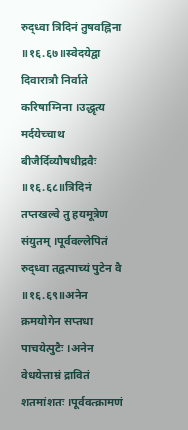रुद्ध्वा त्रिदिनं तुषवह्निना ॥१६.६७॥स्वेदयेद्वा दिवारात्रौ निर्वाते करिषाग्निना ।उद्धृत्य मर्दयेच्चाथ बीजैर्दिव्यौषधीद्रवैः ॥१६.६८॥त्रिदिनं तप्तखल्वे तु हयमूत्रेण संयुतम् ।पूर्ववल्लेपितं रुद्ध्वा तद्वत्पाच्यं पुटेन वै ॥१६.६९॥अनेन क्रमयोगेन सप्तधा पाचयेत्पुटैः ।अनेन वेधयेत्ताम्रं द्रावितं शतमांशतः ।पूर्ववत्क्रामणं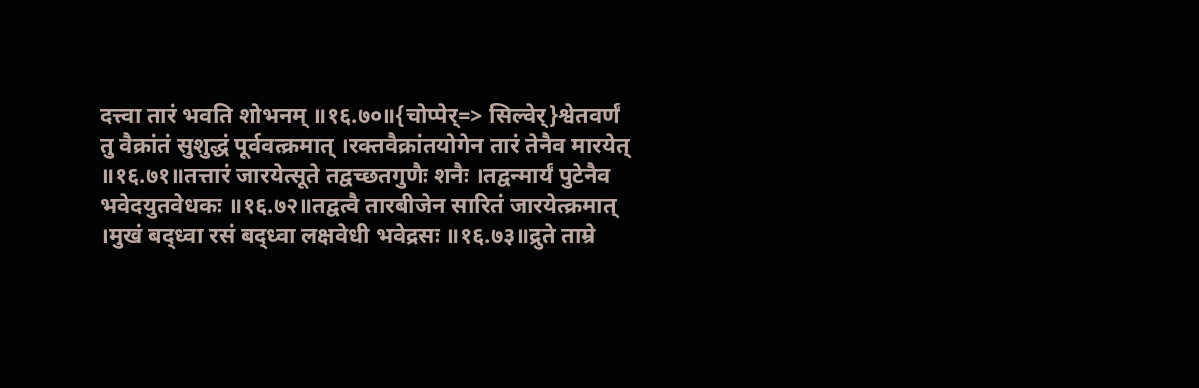दत्त्वा तारं भवति शोभनम् ॥१६.७०॥{चोप्पेर्=> सिल्वेर्}श्वेतवर्णं तु वैक्रांतं सुशुद्धं पूर्ववत्क्रमात् ।रक्तवैक्रांतयोगेन तारं तेनैव मारयेत् ॥१६.७१॥तत्तारं जारयेत्सूते तद्वच्छतगुणैः शनैः ।तद्वन्मार्यं पुटेनैव भवेदयुतवेधकः ॥१६.७२॥तद्वत्वै तारबीजेन सारितं जारयेत्क्रमात् ।मुखं बद्ध्वा रसं बद्ध्वा लक्षवेधी भवेद्रसः ॥१६.७३॥द्रुते ताम्रे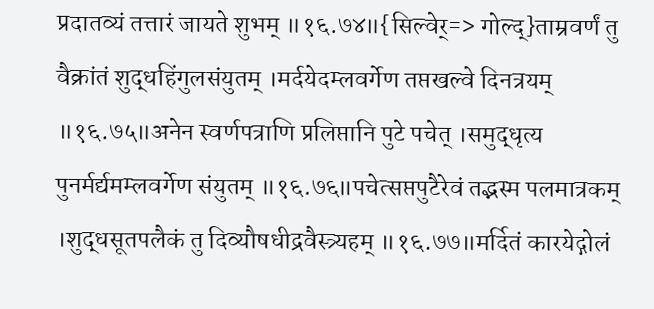प्रदातव्यं तत्तारं जायते शुभम् ॥१६.७४॥{सिल्वेर्=> गोल्द्}ताम्रवर्णं तु वैक्रांतं शुद्धहिंगुलसंयुतम् ।मर्दयेदम्लवर्गेण तप्तखल्वे दिनत्रयम् ॥१६.७५॥अनेन स्वर्णपत्राणि प्रलिप्तानि पुटे पचेत् ।समुद्धृत्य पुनर्मर्द्यमम्लवर्गेण संयुतम् ॥१६.७६॥पचेत्सप्तपुटैरेवं तद्भस्म पलमात्रकम् ।शुद्धसूतपलैकं तु दिव्यौषधीद्रवैस्त्र्यहम् ॥१६.७७॥मर्दितं कारयेद्गोलं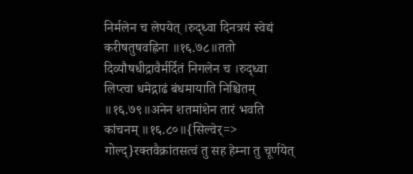निर्मलेन च लेपयेत् ।रुद्ध्वा दिनत्रयं स्वेद्यं करीषतुषवह्निना ॥१६.७८॥ततो दिव्यौषधीद्रावैर्मर्दितं निगलेन च ।रुद्ध्वा लिप्त्वा धमेद्गाढं बंधमायाति निश्चितम् ॥१६.७९॥अनेन शतमांशेन तारं भवति कांचनम् ॥१६.८०॥{सिल्वेर्=> गोल्द्}रक्तवैक्रांतसत्वं तु सह हेम्ना तु चूर्णयेत्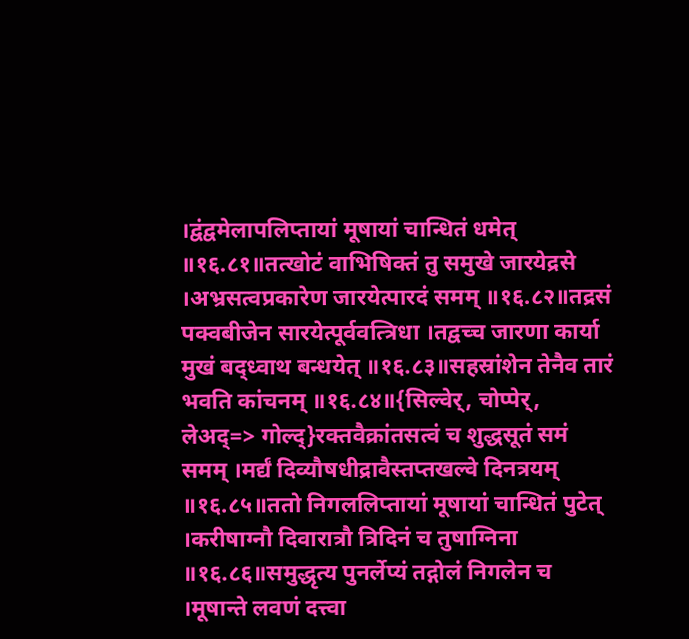।द्वंद्वमेलापलिप्तायां मूषायां चान्धितं धमेत् ॥१६.८१॥तत्खोटं वाभिषिक्तं तु समुखे जारयेद्रसे ।अभ्रसत्वप्रकारेण जारयेत्पारदं समम् ॥१६.८२॥तद्रसं पक्वबीजेन सारयेत्पूर्ववत्त्रिधा ।तद्वच्च जारणा कार्या मुखं बद्ध्वाथ बन्धयेत् ॥१६.८३॥सहस्रांशेन तेनैव तारं भवति कांचनम् ॥१६.८४॥{सिल्वेर्, चोप्पेर्, लेअद्=> गोल्द्}रक्तवैक्रांतसत्वं च शुद्धसूतं समं समम् ।मर्द्यं दिव्यौषधीद्रावैस्तप्तखल्वे दिनत्रयम् ॥१६.८५॥ततो निगललिप्तायां मूषायां चान्धितं पुटेत् ।करीषाग्नौ दिवारात्रौ त्रिदिनं च तुषाग्निना ॥१६.८६॥समुद्धृत्य पुनर्लेप्यं तद्गोलं निगलेन च ।मूषान्ते लवणं दत्त्वा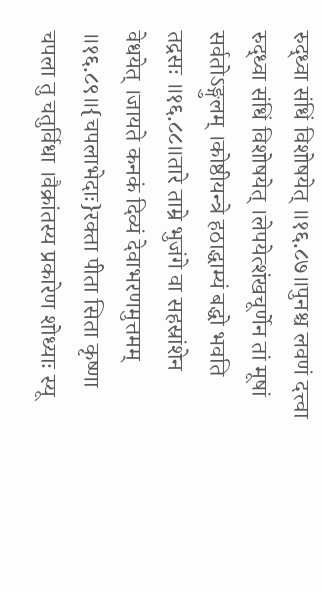रुद्ध्वा संधिं विशोषयेत् ॥१६.८७॥पुनश्च लवणं दत्त्वा रुद्ध्वा संधिं विशोषयेत् ।लेपयेत्शंखचूर्णेन तां मूषां सर्वतोऽङ्गुलम् ।कोष्ठीयन्त्रे हठाद्धाम्यं बद्धो भवति तद्रसः ॥१६.८८॥तारे ताम्रे भुजंगे वा सहस्रांशेन वेधयेत् ।जायते कनकं दिव्यं देवाभरणमुत्तमम् ॥१६.८९॥{चपलाभेदाः}रक्ता पीता सिता कृष्णा चपला तु चतुर्विधा ।वैक्रांतस्य प्रकारेण शोध्याः स्यू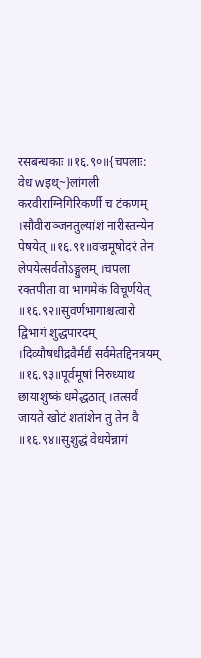रसबन्धकाः ॥१६.९०॥{चपलाः: वेध wइथ्~}लांगली करवीराग्निगिरिकर्णी च टंकणम् ।सौवीराञ्जनतुल्यांशं नारीस्तन्येन पेषयेत् ॥१६.९१॥वज्रमूषोदरं तेन लेपयेत्सर्वतोऽङ्गुलम् ।चपला रक्तपीता वा भागमेकं विचूर्णयेत् ॥१६.९२॥सुवर्णभागाश्चत्वारो द्विभागं शुद्धपारदम् ।दिव्यौषधीद्रवैर्मर्द्यं सर्वमेतद्दिनत्रयम् ॥१६.९३॥पूर्वमूषां निरुध्याथ छायाशुष्कं धमेद्धठात् ।तत्सर्वं जायते खोटं शतांशेन तु तेन वै ॥१६.९४॥सुशुद्धं वेधयेन्नागं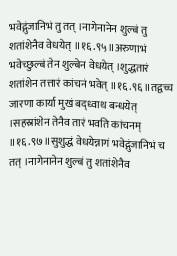भवेद्गुंजानिभं तु तत् ।नागेनानेन शुल्बं तु शतांशेनैव वेधयेत् ॥१६.९५॥अरुणाभं भवेच्छुल्बं तेन शुल्बेन वेधयेत् ।शुद्धतारं शतांशेन तत्तारं कांचनं भवेत् ॥१६.९६॥तद्वच्च जारणा कार्या मुखं बद्ध्वाथ बन्धयेत् ।सहस्रांशेन तेनैव तारं भवति कांचनम् ॥१६.९७॥सुशुद्धं वेधयेन्नागं भवेद्गुंजानिभं च तत् ।नागेनानेन शुल्बं तु शतांशेनैव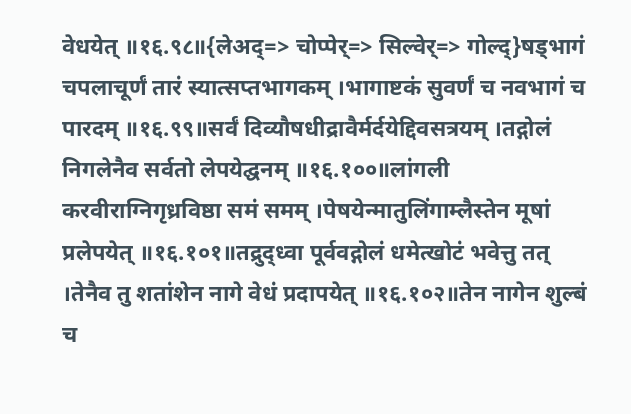वेधयेत् ॥१६.९८॥{लेअद्=> चोप्पेर्=> सिल्वेर्=> गोल्द्}षड्भागं चपलाचूर्णं तारं स्यात्सप्तभागकम् ।भागाष्टकं सुवर्णं च नवभागं च पारदम् ॥१६.९९॥सर्वं दिव्यौषधीद्रावैर्मर्दयेद्दिवसत्रयम् ।तद्गोलं निगलेनैव सर्वतो लेपयेद्घनम् ॥१६.१००॥लांगली करवीराग्निगृध्रविष्ठा समं समम् ।पेषयेन्मातुलिंगाम्लैस्तेन मूषां प्रलेपयेत् ॥१६.१०१॥तद्रुद्ध्वा पूर्ववद्गोलं धमेत्खोटं भवेत्तु तत् ।तेनैव तु शतांशेन नागे वेधं प्रदापयेत् ॥१६.१०२॥तेन नागेन शुल्बं च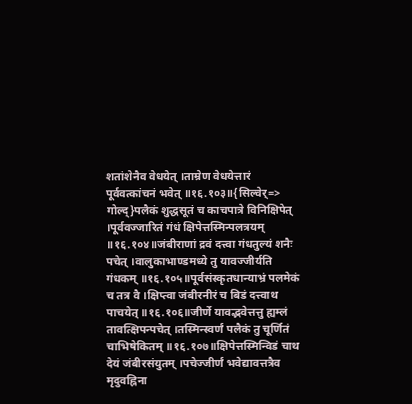शतांशेनैव वेधयेत् ।ताम्रेण वेधयेत्तारं पूर्ववत्कांचनं भवेत् ॥१६.१०३॥{सिल्वेर्=> गोल्द्}पलैकं शुद्धसूतं च काचपात्रे विनिक्षिपेत् ।पूर्ववज्जारितं गंधं क्षिपेत्तस्मिन्पलत्रयम् ॥१६.१०४॥जंबीराणां द्रवं दत्त्वा गंधतुल्यं शनैः पचेत् ।वालुकाभाण्डमध्ये तु यावज्जीर्यति गंधकम् ॥१६.१०५॥पूर्वसंस्कृतधान्याभ्रं पलमेकं च तत्र वै ।क्षिप्त्वा जंबीरनीरं च बिडं दत्त्वाथ पाचयेत् ॥१६.१०६॥जीर्णे यावद्भवेत्तत्तु ह्यम्लं तावत्क्षिपन्पचेत् ।तस्मिन्स्वर्णं पलैकं तु चूर्णितं चाभिषेकितम् ॥१६.१०७॥क्षिपेत्तस्मिन्विडं चाथ देयं जंबीरसंयुतम् ।पचेज्जीर्णं भवेद्यावत्तत्रैव मृदुवह्निना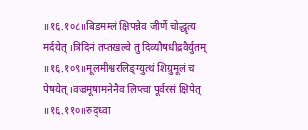॥१६.१०८॥बिडमम्लं क्षिपन्नेव जीर्णे चोद्धृत्य मर्दयेत् ।त्रिदिनं तप्तखल्वे तु दिव्यौषधीद्रवैर्युतम् ॥१६.१०९॥मूलमीश्वरलिङ्ग्युत्थं शिग्रुमूलं च पेषयेत् ।वज्रमूषामनेनैव लिप्त्वा पूर्वरसं क्षिपेत् ॥१६.११०॥रुद्ध्वा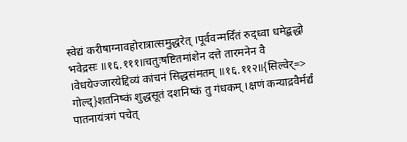स्वेद्यं करीषाग्नावहोरात्रात्समुद्धरेत् ।पूर्ववन्मर्दितं रुद्ध्वा धमेद्बद्धो भवेद्रसः ॥१६.१११॥चतुःषष्टितमांशेन दत्ते तारमनेन वै ।वेधयेज्जारयेद्दिव्यं कांचनं सिद्धसंमतम् ॥१६.११२॥{सिल्वेर्=> गोल्द्}शतनिष्कं शुद्धसूतं दशनिष्कं तु गंधकम् ।क्षणं कन्याद्रवैर्मर्द्यं पातनायंत्रगं पचेत्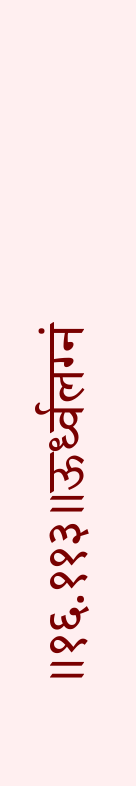॥१६.११३॥ऊर्ध्वलग्नं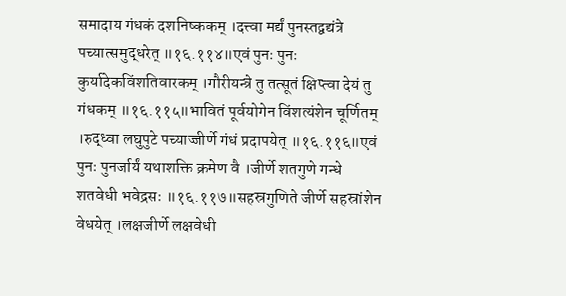समादाय गंधकं दशनिष्ककम् ।दत्त्वा मर्द्यं पुनस्तद्वद्यंत्रे पच्यात्समुद्धरेत् ॥१६.११४॥एवं पुनः पुनः कुर्यादेकविंशतिवारकम् ।गौरीयन्त्रे तु तत्सूतं क्षिप्त्वा देयं तु गंधकम् ॥१६.११५॥भावितं पूर्वयोगेन विंशत्यंशेन चूर्णितम् ।रुद्ध्वा लघुपुटे पच्याज्जीर्णे गंधं प्रदापयेत् ॥१६.११६॥एवं पुनः पुनर्जार्यं यथाशक्ति क्रमेण वै ।जीर्णे शतगुणे गन्धे शतवेधी भवेद्रसः ॥१६.११७॥सहस्रगुणिते जीर्णे सहस्रांशेन वेधयेत् ।लक्षजीर्णे लक्षवेधी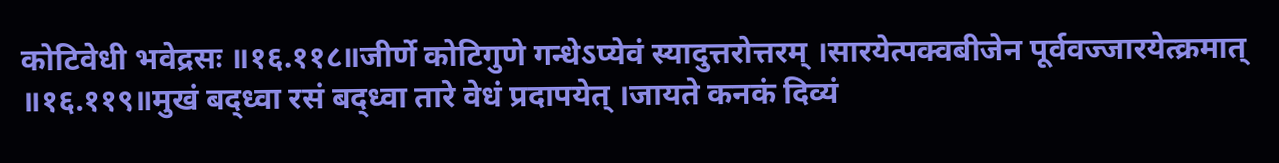कोटिवेधी भवेद्रसः ॥१६.११८॥जीर्णे कोटिगुणे गन्धेऽप्येवं स्यादुत्तरोत्तरम् ।सारयेत्पक्वबीजेन पूर्ववज्जारयेत्क्रमात् ॥१६.११९॥मुखं बद्ध्वा रसं बद्ध्वा तारे वेधं प्रदापयेत् ।जायते कनकं दिव्यं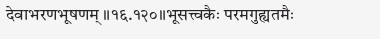देवाभरणभूषणम् ॥१६.१२०॥भूसत्त्वकैः परमगुह्यतमैः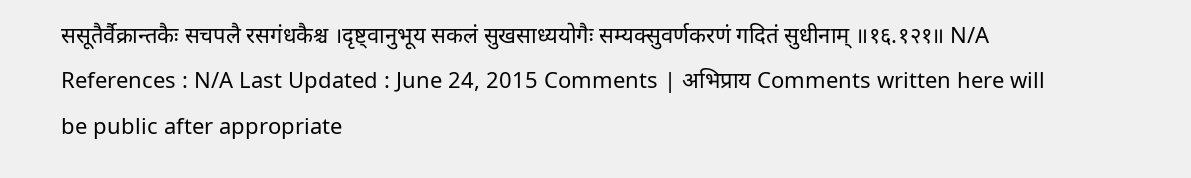ससूतैर्वैक्रान्तकैः सचपलै रसगंधकैश्च ।दृष्ट्वानुभूय सकलं सुखसाध्ययोगैः सम्यक्सुवर्णकरणं गदितं सुधीनाम् ॥१६.१२१॥ N/A References : N/A Last Updated : June 24, 2015 Comments | अभिप्राय Comments written here will be public after appropriate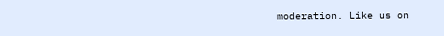moderation. Like us on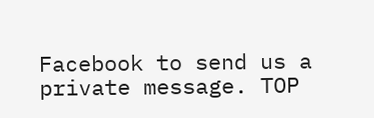Facebook to send us a private message. TOP